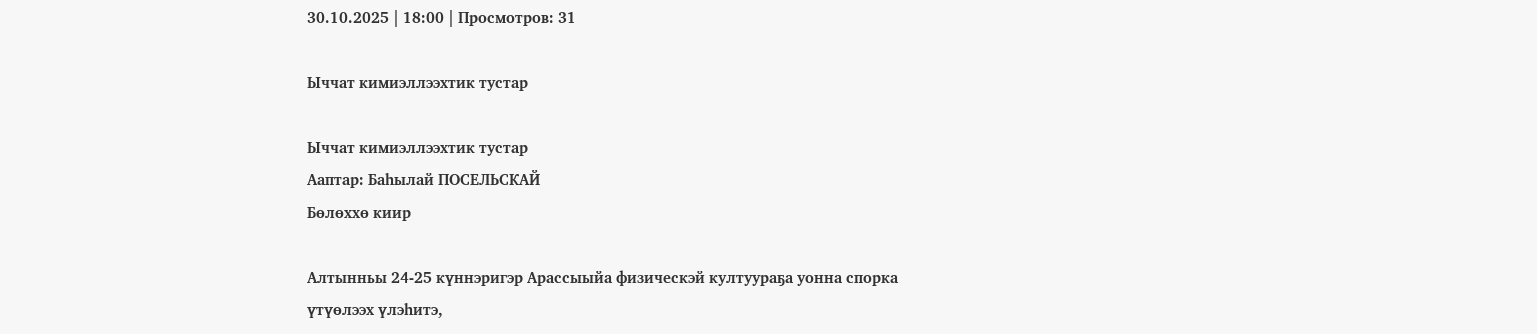30.10.2025 | 18:00 | Просмотров: 31

Ыччат кимиэллээхтик тустар

Ыччат кимиэллээхтик тустар
Ааптар: Баһылай ПОСЕЛЬСКАЙ
Бөлөххө киир

Алтынньы 24-25 күннэригэр Арассыыйа физическэй култуураҕа уонна спорка үтүөлээх үлэһитэ,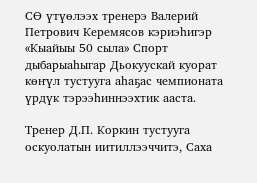СӨ үтүөлээх тренерэ Валерий Петрович Керемясов кэриэһигэр «Кыайыы 50 сыла» Спорт дыбарыаһыгар Дьокуускай куорат көҥүл тустууга аһаҕас чемпионата үрдүк тэрээһиннээхтик ааста.

Тренер Д.П. Коркин тустууга оскуолатын иитиллээччитэ, Саха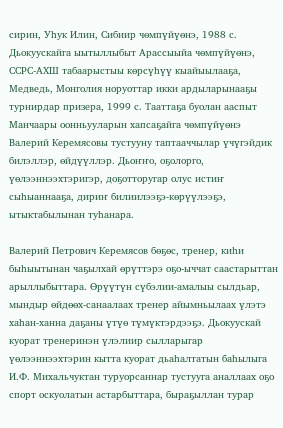сирин, Уһук Илин, Сибиир чөмпүйүөнэ, 1988 с. Дьокуускайга ыытыллыбыт Арассыыйа чөмпүйүөнэ, ССРС-АХШ табаарыстыы көрсүһүү кыайыылааҕа, Медведь, Монголия норуоттар икки ардыларынааҕы турнирдар призера, 1999 с. Тааттаҕа буолан ааспыт Манчаары оонньууларын хапсаҕайга чөмпүйүөнэ Валерий Керемясовы тустууну таптааччылар үчүгэйдик билэллэр, өйдүүллэр. Дьоҥҥо, оҕолорго, үөлээннээхтэригэр, доҕотторугар олус истиҥ сыһыаннааҕа, дириҥ билиилээҕэ-көрүүлээҕэ, ытыктабылынан туһанара.

Валерий Петрович Керемясов бөҕөс, тренер, киһи быһыытынан чаҕылхай өрүттэрэ оҕо-ыччат саастарыттан  арыллыбыттара. Өрүүтүн сүбэлии-амалыы сылдьар, мындыр өйдөөх-санаалаах тренер айымньылаах үлэтэ хаһан-ханна даҕаны үтүө түмүктэрдээҕэ. Дьокуускай куорат тренеринэн үлэлиир сылларыгар үөлээннээхтэрин кытта куорат дьаһалтатын баһылыга И.Ф. Михальчуктан туруорсаннар тустууга аналлаах оҕо спорт оскуолатын астарбыттара, быраҕыллан турар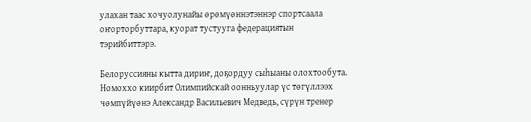улахан таас хочуолунайы өрөмүөннэтэннэр спортсаала оҥорторбуттара, куорат тустууга федерациятын тэрийбиттэрэ.

Белоруссияны кытта дириҥ, доҕордуу сыһыаны олохтообута. Номоххо киирбит Олимпийскай оонньуулар үс төгүллээх чөмпүйүөнэ Александр Васильевич Медведь, сүрүн тренер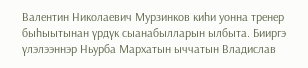Валентин Николаевич Мурзинков киһи уонна тренер быһыытынан үрдүк сыанабылларын ылбыта. Бииргэ үлэлээннэр Ньурба Мархатын ыччатын Владислав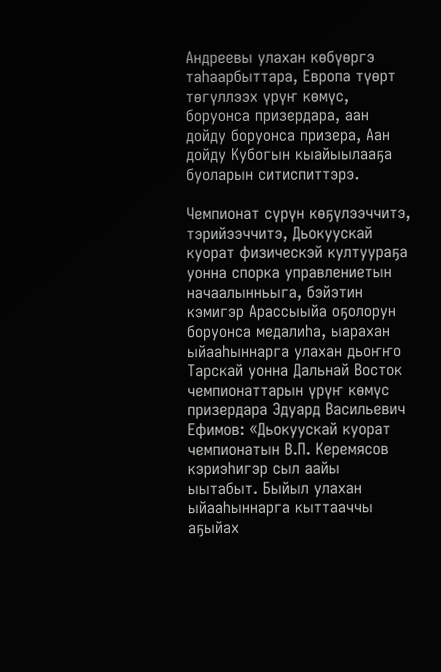Андреевы улахан көбүөргэ таһаарбыттара, Европа түөрт төгүллээх үрүҥ көмүс, боруонса призердара, аан дойду боруонса призера, Аан дойду Кубогын кыайыылааҕа буоларын ситиспиттэрэ.

Чемпионат сүрүн көҕүлээччитэ, тэрийээччитэ, Дьокуускай куорат физическэй култуураҕа уонна спорка управлениетын начаалынньыга, бэйэтин кэмигэр Арассыыйа оҕолорун боруонса медалиһа, ыарахан ыйааһыннарга улахан дьоҥҥо Тарскай уонна Дальнай Восток чемпионаттарын үрүҥ көмүс призердара Эдуард Васильевич Ефимов: «Дьокуускай куорат чемпионатын В.П. Керемясов кэриэһигэр сыл аайы ыытабыт. Быйыл улахан ыйааһыннарга кыттааччы аҕыйах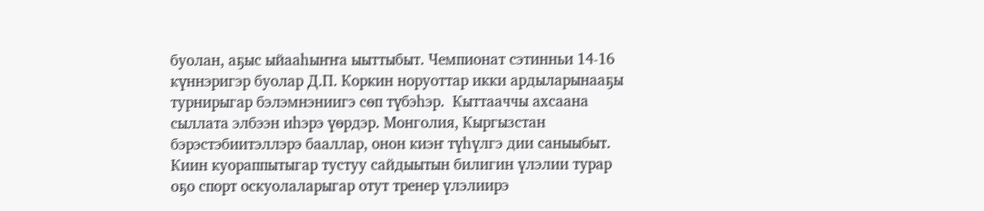буолан, аҕыс ыйааһыҥҥа ыыттыбыт. Чемпионат сэтинньи 14-16 күннэригэр буолар Д.П. Коркин норуоттар икки ардыларынааҕы турнирыгар бэлэмнэниигэ сөп түбэһэр.  Кыттааччы ахсаана сыллата элбээн иһэрэ үөрдэр. Монголия, Кыргызстан бэрэстэбиитэллэрэ бааллар, онон киэҥ түһүлгэ дии саныыбыт. Киин куораппытыгар тустуу сайдыытын билигин үлэлии турар оҕо спорт оскуолаларыгар отут тренер үлэлиирэ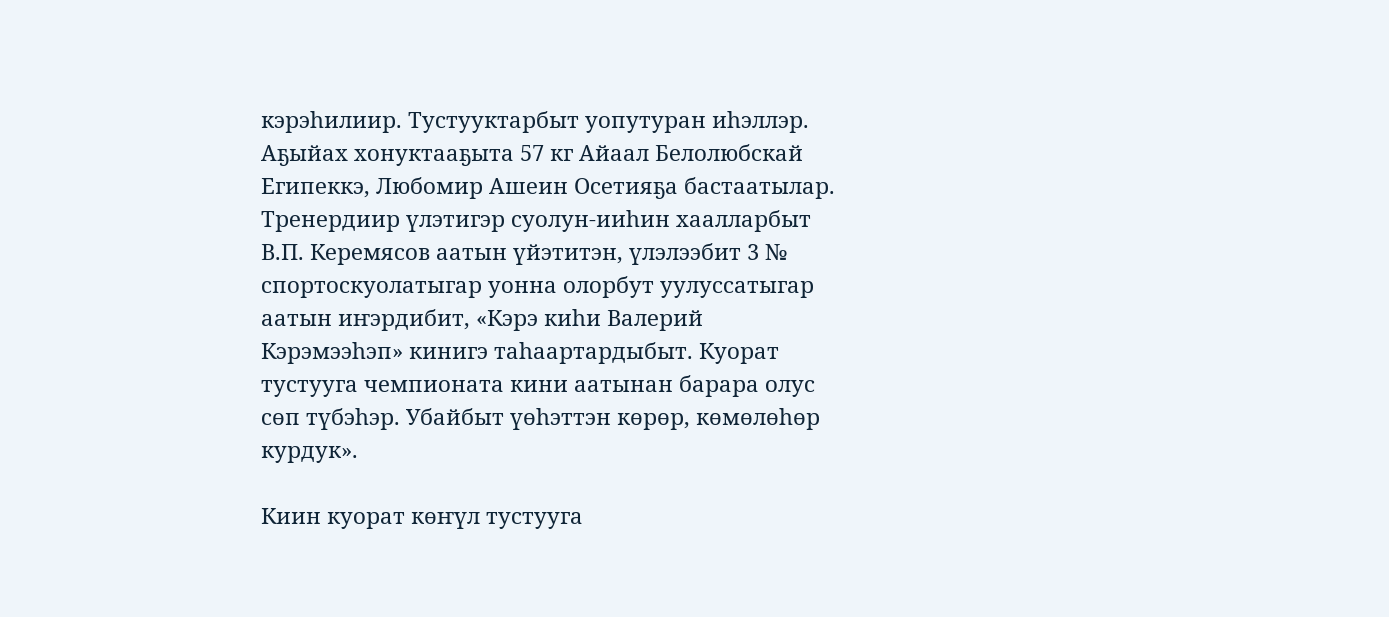кэрэһилиир. Тустууктарбыт уопутуран иһэллэр. Аҕыйах хонуктааҕыта 57 кг Айаал Белолюбскай Египеккэ, Любомир Ашеин Осетияҕа бастаатылар. Тренердиир үлэтигэр суолун-ииһин хаалларбыт В.П. Керемясов аатын үйэтитэн, үлэлээбит 3 № спортоскуолатыгар уонна олорбут уулуссатыгар аатын иҥэрдибит, «Кэрэ киһи Валерий Кэрэмээһэп» кинигэ таһаартардыбыт. Куорат тустууга чемпионата кини аатынан барара олус сөп түбэһэр. Убайбыт үөһэттэн көрөр, көмөлөһөр курдук».

Киин куорат көҥүл тустууга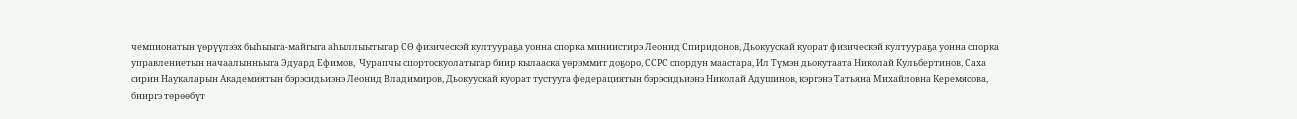чемпионатын үөрүүлээх быһыыга-майгыга аһыллыытыгар СӨ физическэй култуураҕа уонна спорка миниистирэ Леонид Спиридонов, Дьокуускай куорат физическэй култуураҕа уонна спорка управлениетын начаалынньыга Эдуард Ефимов,  Чурапчы спортоскуолатыгар биир кылааска үөрэммит доҕоро, ССРС спордун маастара, Ил Түмэн дьокутаата Николай Кульбертинов, Саха сирин Наукаларын Академиятын бэрэсидьиэнэ Леонид Владимиров, Дьокуускай куорат тустууга федерациятын бэрэсидьиэнэ Николай Адушинов, кэргэнэ Татьяна Михайловна Керемясова, бииргэ төрөөбүт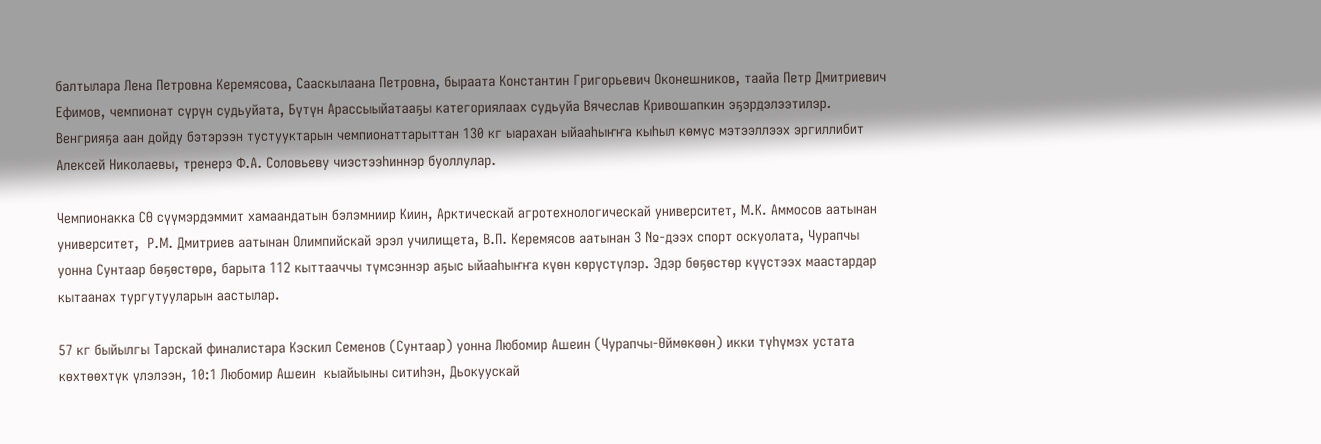балтылара Лена Петровна Керемясова, Сааскылаана Петровна, быраата Константин Григорьевич Оконешников, таайа Петр Дмитриевич Ефимов, чемпионат сүрүн судьуйата, Бүтүн Арассыыйатааҕы категориялаах судьуйа Вячеслав Кривошапкин эҕэрдэлээтилэр. Венгрияҕа аан дойду бэтэрээн тустууктарын чемпионаттарыттан 130 кг ыарахан ыйааһыҥҥа кыһыл көмүс мэтээллээх эргиллибит Алексей Николаевы, тренерэ Ф.А. Соловьеву чиэстээһиннэр буоллулар.

Чемпионакка СӨ сүүмэрдэммит хамаандатын бэлэмниир Киин, Арктическай агротехнологическай университет, М.К. Аммосов аатынан университет,  Р.М. Дмитриев аатынан Олимпийскай эрэл училищета, В.П. Керемясов аатынан 3 №-дээх спорт оскуолата, Чурапчы уонна Сунтаар бөҕөстөрө, барыта 112 кыттааччы түмсэннэр аҕыс ыйааһыҥҥа күөн көрүстүлэр. Эдэр бөҕөстөр күүстээх маастардар кытаанах тургутууларын аастылар.

57 кг быйылгы Тарскай финалистара Кэскил Семенов (Сунтаар) уонна Любомир Ашеин (Чурапчы-Өймөкөөн) икки түһүмэх устата көхтөөхтүк үлэлээн, 10:1 Любомир Ашеин  кыайыыны ситиһэн, Дьокуускай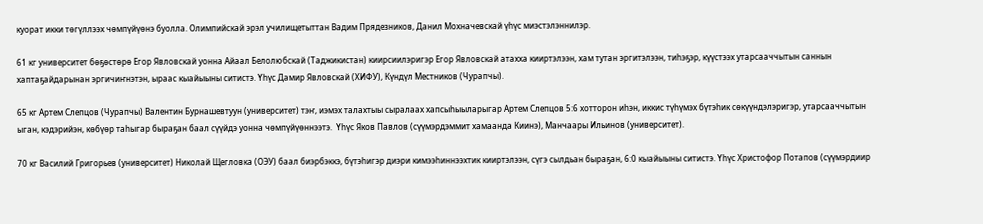куорат икки төгүллээх чөмпүйүөнэ буолла. Олимпийскай эрэл училищетыттан Вадим Прядезников, Данил Мохначевскай үһүс миэстэлэннилэр.

61 кг университет бөҕөстөрө Егор Явловскай уонна Айаал Белолюбскай (Таджикистан) киирсиилэригэр Егор Явловскай атахха кииртэлээн, хам тутан эргитэлээн, тиһэҕэр, күүстээх утарсааччытын саннын хаптаҕайдарынан эргичиҥнэтэн, ыраас кыайыыны ситистэ. Үһүс Дамир Явловскай (ХИФУ), Күндүл Местников (Чурапчы).

65 кг Артем Слепцов (Чурапчы) Валентин Бурнашевтуун (университет) тэҥ, иэмэх талахтыы сыралаах хапсыһыыларыгар Артем Слепцов 5:6 хотторон иһэн, иккис түһүмэх бүтэһик сөкүүндэлэригэр, утарсааччытын ыган, кэдэрийэн, көбүөр таһыгар быраҕан баал сүүйдэ уонна чөмпүйүөннээтэ.  Үһүс Яков Павлов (сүүмэрдэммит хамаанда Киинэ), Манчаары Ильинов (университет).

70 кг Василий Григорьев (университет) Николай Щегловка (ОЭУ) баал биэрбэккэ, бүтэһигэр диэри кимээһиннээхтик кииртэлээн, сүгэ сылдьан быраҕан, 6:0 кыайыыны ситистэ. Үһүс Христофор Потапов (сүүмэрдиир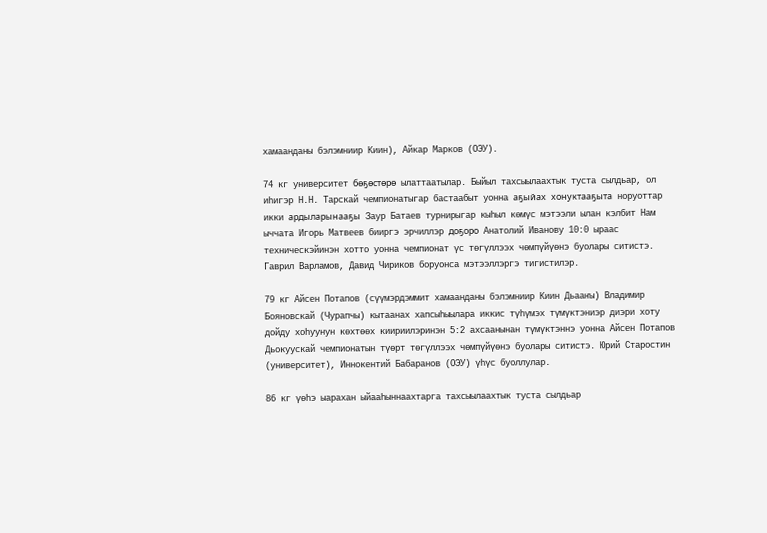хамаанданы бэлэмниир Киин), Айкар Марков (ОЭУ).

74 кг университет бөҕөстөрө ылаттаатылар. Быйыл тахсыылаахтык туста сылдьар, ол иһигэр Н.Н. Тарскай чемпионатыгар бастаабыт уонна аҕыйах хонуктааҕыта норуоттар икки ардыларынааҕы Заур Батаев турнирыгар кыһыл көмүс мэтээли ылан кэлбит Нам ыччата Игорь Матвеев бииргэ эрчиллэр доҕоро Анатолий Иванову 10:0 ыраас техническэйинэн хотто уонна чемпионат үс төгүллээх чөмпүйүөнэ буолары ситистэ. Гаврил Варламов, Давид Чириков боруонса мэтээллэргэ тигистилэр.

79 кг Айсен Потапов (сүүмэрдэммит хамаанданы бэлэмниир Киин Дьааҥы) Владимир Бояновскай (Чурапчы) кытаанах хапсыһыылара иккис түһүмэх түмүктэниэр диэри хоту дойду хоһуунун көхтөөх киириилэринэн 5:2 ахсаанынан түмүктэннэ уонна Айсен Потапов Дьокуускай чемпионатын түөрт төгүллээх чөмпүйүөнэ буолары ситистэ. Юрий Старостин (университет), Иннокентий Бабаранов (ОЭУ) үһүс буоллулар.

86 кг үөһэ ыарахан ыйааһыннаахтарга тахсыылаахтык туста сылдьар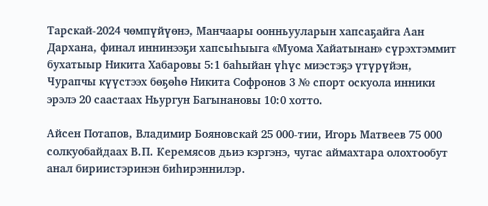Тарскай-2024 чөмпүйүөнэ, Манчаары оонньууларын хапсаҕайга Аан Дархана, финал иннинээҕи хапсыһыыга «Муома Хайатынан» сүрэхтэммит бухатыыр Никита Хабаровы 5:1 баһыйан үһүс миэстэҕэ үтүрүйэн, Чурапчы күүстээх бөҕөһө Никита Софронов 3 № спорт оскуола инники эрэлэ 20 саастаах Ньургун Багынановы 10:0 хотто.

Айсен Потапов, Владимир Бояновскай 25 000-тии, Игорь Матвеев 75 000 солкуобайдаах В.П. Керемясов дьиэ кэргэнэ, чугас аймахтара олохтообут анал бириистэринэн биһирэннилэр.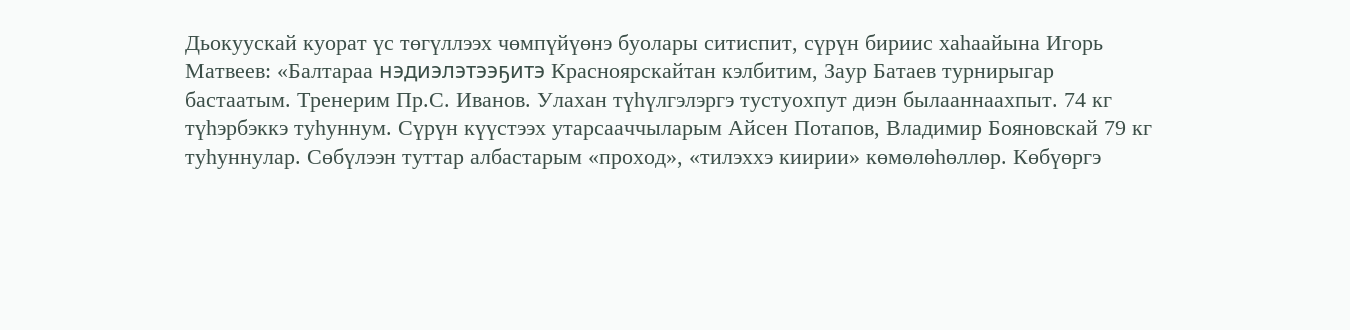Дьокуускай куорат үс төгүллээх чөмпүйүөнэ буолары ситиспит, сүрүн бириис хаһаайына Игорь Матвеев: «Балтараа нэдиэлэтээҕитэ Красноярскайтан кэлбитим, Заур Батаев турнирыгар бастаатым. Тренерим Пр.С. Иванов. Улахан түһүлгэлэргэ тустуохпут диэн былааннаахпыт. 74 кг түһэрбэккэ туһуннум. Сүрүн күүстээх утарсааччыларым Айсен Потапов, Владимир Бояновскай 79 кг туһуннулар. Сөбүлээн туттар албастарым «проход», «тилэххэ киирии» көмөлөһөллөр. Көбүөргэ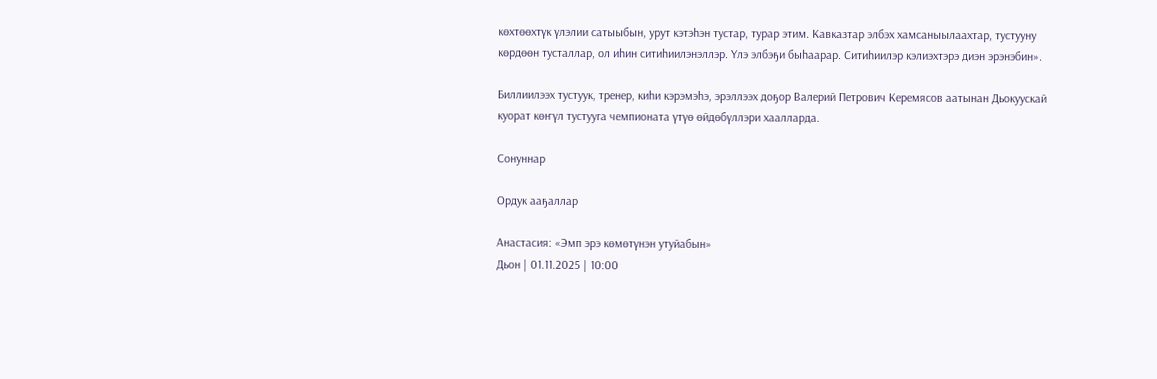көхтөөхтүк үлэлии сатыыбын, урут кэтэһэн тустар, турар этим. Кавказтар элбэх хамсаныылаахтар, тустууну көрдөөн тусталлар, ол иһин ситиһиилэнэллэр. Үлэ элбэҕи быһаарар. Ситиһиилэр кэлиэхтэрэ диэн эрэнэбин».

Биллиилээх тустуук, тренер, киһи кэрэмэһэ, эрэллээх доҕор Валерий Петрович Керемясов аатынан Дьокуускай куорат көҥүл тустууга чемпионата үтүө өйдөбүллэри хаалларда.

Сонуннар

Ордук ааҕаллар

Анастасия: «Эмп эрэ көмөтүнэн утуйабын»
Дьон | 01.11.2025 | 10:00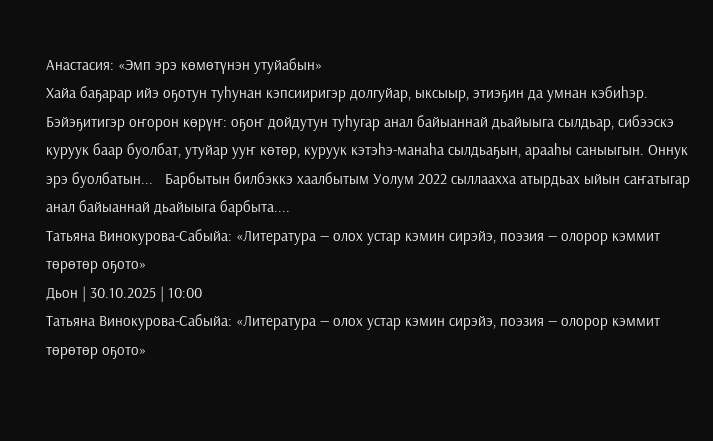Анастасия: «Эмп эрэ көмөтүнэн утуйабын»
Хайа баҕарар ийэ оҕотун туһунан кэпсииригэр долгуйар, ыксыыр, этиэҕин да умнан кэбиһэр. Бэйэҕитигэр оҥорон көрүҥ: оҕоҥ дойдутун туһугар анал байыаннай дьайыыга сылдьар, сибээскэ куруук баар буолбат, утуйар ууҥ көтөр, куруук кэтэһэ-манаһа сылдьаҕын, арааһы саныыгын. Оннук эрэ буолбатын...   Барбытын билбэккэ хаалбытым Уолум 2022 сыллаахха атырдьах ыйын саҥатыгар анал байыаннай дьайыыга барбыта....
Татьяна Винокурова-Сабыйа: «Литература — олох устар кэмин сирэйэ, поэзия — олорор кэммит төрөтөр оҕото»
Дьон | 30.10.2025 | 10:00
Татьяна Винокурова-Сабыйа: «Литература — олох устар кэмин сирэйэ, поэзия — олорор кэммит төрөтөр оҕото»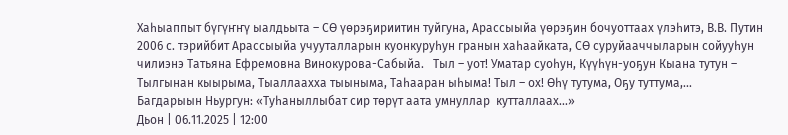Хаһыаппыт бүгүҥҥү ыалдьыта – СӨ үөрэҕириитин туйгуна, Арассыыйа үөрэҕин бочуоттаах үлэһитэ, В.В. Путин 2006 с. тэрийбит Арассыыйа учууталларын куонкуруһун гранын хаһаайката, СӨ суруйааччыларын сойууһун чилиэнэ Татьяна Ефремовна Винокурова-Сабыйа.   Тыл – уот! Уматар суоһун, Күүһүн-уоҕун Кыана тутун – Тылгынан кыырыма, Тыаллаахха тыыныма, Таһааран ыһыма! Тыл – ох! Өһү тутума, Оҕу туттума,...
Багдарыын Ньургун: «Туһаныллыбат сир төрүт аата умнуллар  кутталлаах...»
Дьон | 06.11.2025 | 12:00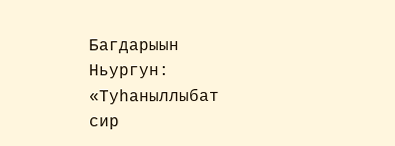Багдарыын Ньургун: «Туһаныллыбат сир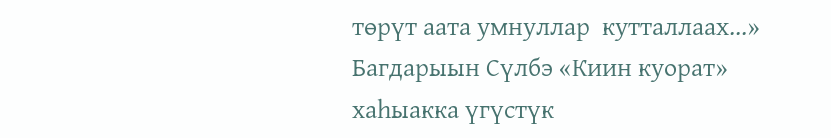төрүт аата умнуллар  кутталлаах...»
Багдарыын Сүлбэ «Киин куорат» хаһыакка үгүстүк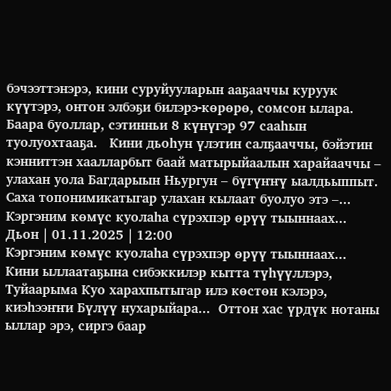бэчээттэнэрэ, кини суруйууларын ааҕааччы куруук күүтэрэ, онтон элбэҕи билэрэ-көрөрө, сомсон ылара. Баара буоллар, сэтинньи 8 күнүгэр 97 сааһын туолуохтааҕа.   Кини дьоһун үлэтин салҕааччы, бэйэтин кэнниттэн хаалларбыт баай матырыйаалын харайааччы – улахан уола Багдарыын Ньургун – бүгүҥҥү ыалдьыппыт. Саха топонимикатыгар улахан кылаат буолуо этэ –...
Кэргэним көмүс куолаһа сүрэхпэр өрүү тыыннаах...
Дьон | 01.11.2025 | 12:00
Кэргэним көмүс куолаһа сүрэхпэр өрүү тыыннаах...
Кини ыллаатаҕына сибэккилэр кытта түһүүллэрэ, Туйаарыма Куо харахпытыгар илэ көстөн кэлэрэ, киэһээҥҥи Бүлүү нухарыйара...  Оттон хас үрдүк нотаны ыллар эрэ, сиргэ баар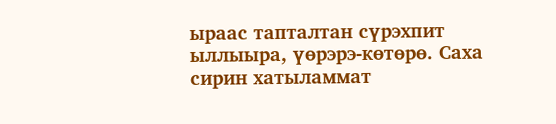ыраас тапталтан сүрэхпит ыллыыра, үөрэрэ-көтөрө. Саха сирин хатыламмат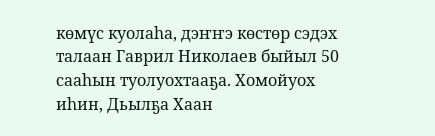көмүс куолаһа, дэҥҥэ көстөр сэдэх талаан Гаврил Николаев быйыл 50 сааһын туолуохтааҕа. Хомойуох иһин, Дьылҕа Хаан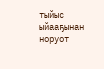тыйыс ыйааҕынан норуот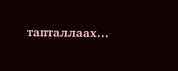тапталлаах...